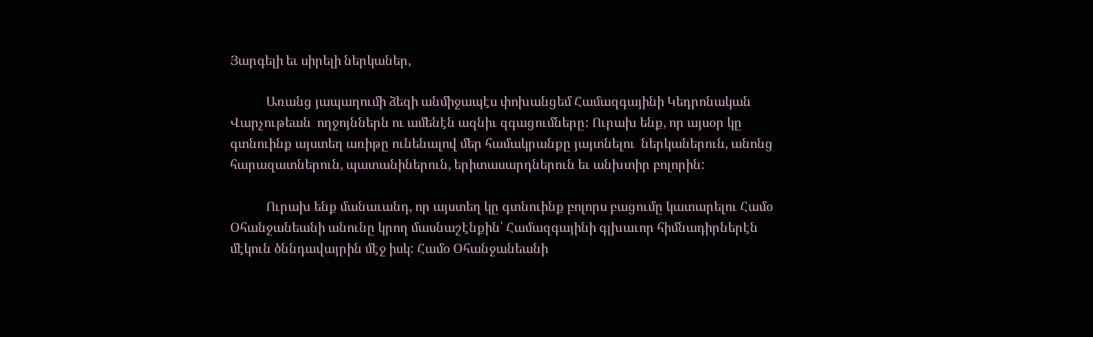Յարգելի եւ սիրելի ներկաներ,

            Առանց յապաղումի ձեզի անմիջապէս փոխանցեմ Համազգայինի Կեդրոնական Վարչութեան  ողջոյններն ու ամենէն ազնիւ զգացումները: Ուրախ ենք, որ այսօր կը գտնուինք այստեղ առիթը ունենալով մեր համակրանքը յայտնելու  ներկաներուն, անոնց հարազատներուն, պատանիներուն, երիտասարդներուն եւ անխտիր բոլորին:

            Ուրախ ենք մանաւանդ, որ այստեղ կը գտնուինք բոլորս բացումը կատարելու Համօ Օհանջանեանի անունը կրող մասնաշէնքին՝ Համազգայինի գլխաւոր հիմնադիրներէն մէկուն ծննդավայրին մէջ իսկ: Համօ Օհանջանեանի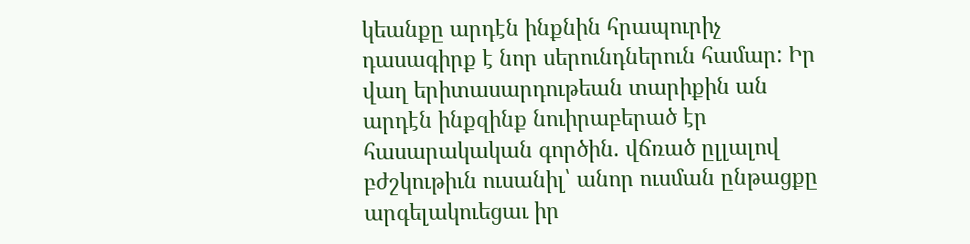կեանքը արդէն ինքնին հրապուրիչ դասագիրք է նոր սերունդներուն համար: Իր վաղ երիտասարդութեան տարիքին ան արդէն ինքզինք նուիրաբերած էր հասարակական գործին. վճռած ըլլալով բժշկութիւն ուսանիլ՝ անոր ուսման ընթացքը արգելակուեցաւ իր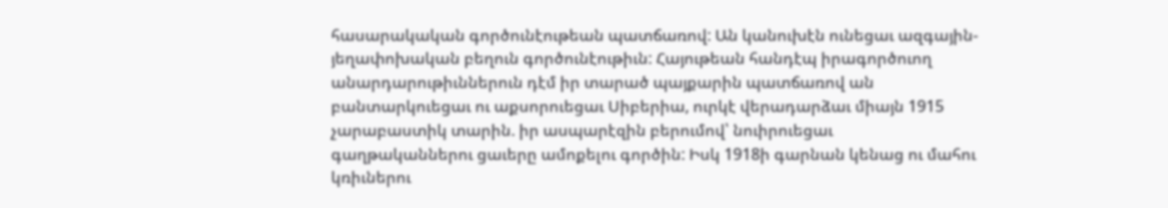հասարակական գործունէութեան պատճառով: Ան կանուխէն ունեցաւ ազգային-յեղափոխական բեղուն գործունէութիւն: Հայութեան հանդէպ իրագործուող անարդարութիւններուն դէմ իր տարած պայքարին պատճառով ան բանտարկուեցաւ ու աքսորուեցաւ Սիբերիա, ուրկէ վերադարձաւ միայն 1915 չարաբաստիկ տարին. իր ասպարէզին բերումով՝ նուիրուեցաւ գաղթականներու ցաւերը ամոքելու գործին: Իսկ 1918ի գարնան կենաց ու մահու կռիւներու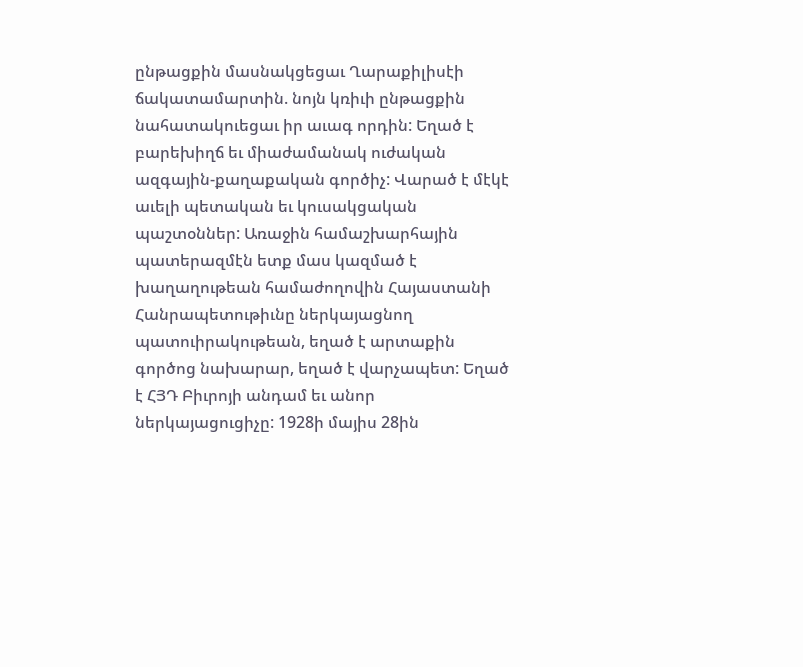ընթացքին մասնակցեցաւ Ղարաքիլիսէի ճակատամարտին. նոյն կռիւի ընթացքին նահատակուեցաւ իր աւագ որդին: Եղած է բարեխիղճ եւ միաժամանակ ուժական ազգային-քաղաքական գործիչ: Վարած է մէկէ աւելի պետական եւ կուսակցական պաշտօններ: Առաջին համաշխարհային պատերազմէն ետք մաս կազմած է խաղաղութեան համաժողովին Հայաստանի Հանրապետութիւնը ներկայացնող պատուիրակութեան, եղած է արտաքին գործոց նախարար, եղած է վարչապետ: Եղած է ՀՅԴ Բիւրոյի անդամ եւ անոր ներկայացուցիչը: 1928ի մայիս 28ին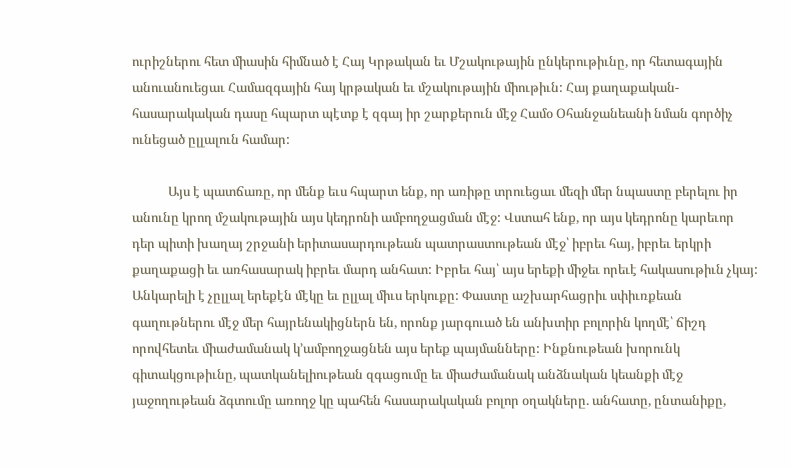ուրիշներու հետ միասին հիմնած է Հայ Կրթական եւ Մշակութային ընկերութիւնը, որ հետագային անուանուեցաւ Համազգային հայ կրթական եւ մշակութային միութիւն: Հայ քաղաքական-հասարակական դասը հպարտ պէտք է զգայ իր շարքերուն մէջ Համօ Օհանջանեանի նման գործիչ ունեցած ըլլալուն համար:

            Այս է պատճառը, որ մենք եւս հպարտ ենք, որ առիթը տրուեցաւ մեզի մեր նպաստը բերելու իր անունը կրող մշակութային այս կեդրոնի ամբողջացման մէջ: Վստահ ենք, որ այս կեդրոնը կարեւոր դեր պիտի խաղայ շրջանի երիտասարդութեան պատրաստութեան մէջ՝ իբրեւ հայ, իբրեւ երկրի քաղաքացի եւ առհասարակ իբրեւ մարդ անհատ: Իբրեւ հայ՝ այս երեքի միջեւ որեւէ հակասութիւն չկայ: Անկարելի է չըլլալ երեքէն մէկը եւ ըլլալ միւս երկուքը: Փաստը աշխարհացրիւ սփիւռքեան գաղութներու մէջ մեր հայրենակիցներն են, որոնք յարգուած են անխտիր բոլորին կողմէ՝ ճիշդ որովհետեւ միաժամանակ կ’ամբողջացնեն այս երեք պայմանները: Ինքնութեան խորունկ գիտակցութիւնը, պատկանելիութեան զգացումը եւ միաժամանակ անձնական կեանքի մէջ յաջողութեան ձգտումը առողջ կը պահեն հասարակական բոլոր օղակները. անհատը, ընտանիքը,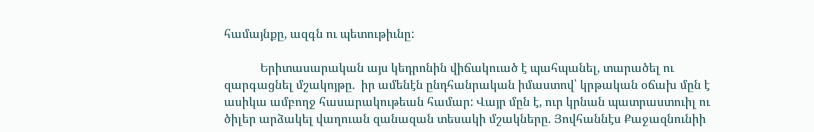համայնքը, ազգն ու պետութիւնը:

            Երիտասարական այս կեդրոնին վիճակուած է պահպանել, տարածել ու զարգացնել մշակոյթը.  իր ամենէն ընդհանրական իմաստով՝ կրթական օճախ մըն է ասիկա ամբողջ հասարակութեան համար: Վայր մըն է, ուր կրնան պատրաստուիլ ու ծիլեր արձակել վաղուան զանազան տեսակի մշակները. Յովհաննէս Քաջազնունիի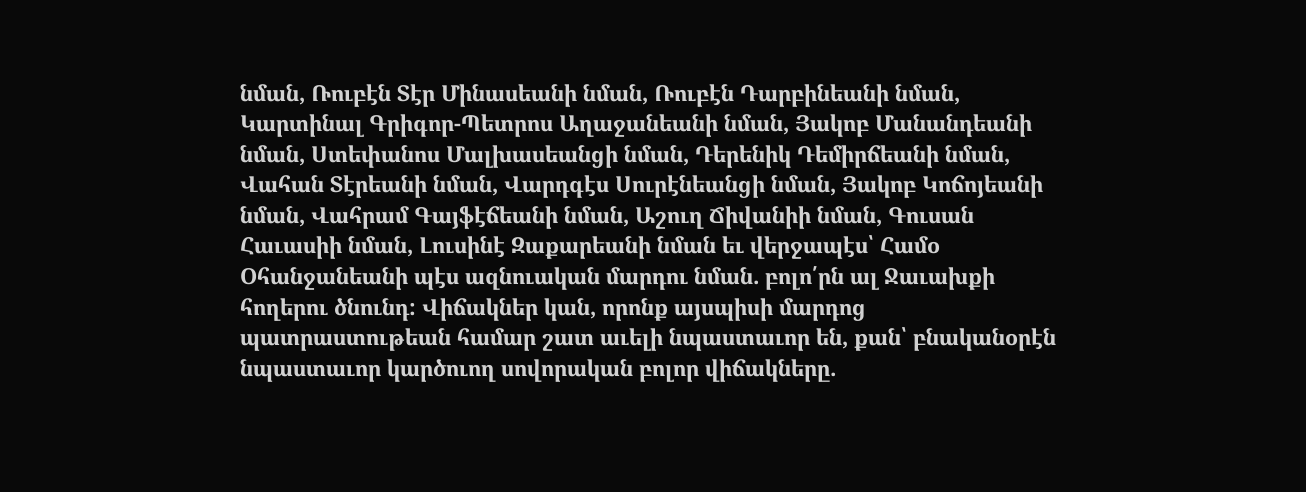նման, Ռուբէն Տէր Մինասեանի նման, Ռուբէն Դարբինեանի նման, Կարտինալ Գրիգոր-Պետրոս Աղաջանեանի նման, Յակոբ Մանանդեանի նման, Ստեփանոս Մալխասեանցի նման, Դերենիկ Դեմիրճեանի նման, Վահան Տէրեանի նման, Վարդգէս Սուրէնեանցի նման, Յակոբ Կոճոյեանի նման, Վահրամ Գայֆէճեանի նման, Աշուղ Ճիվանիի նման, Գուսան Հաւասիի նման, Լուսինէ Զաքարեանի նման եւ վերջապէս՝ Համօ Օհանջանեանի պէս ազնուական մարդու նման. բոլո՛րն ալ Ջաւախքի հողերու ծնունդ: Վիճակներ կան, որոնք այսպիսի մարդոց պատրաստութեան համար շատ աւելի նպաստաւոր են, քան՝ բնականօրէն նպաստաւոր կարծուող սովորական բոլոր վիճակները.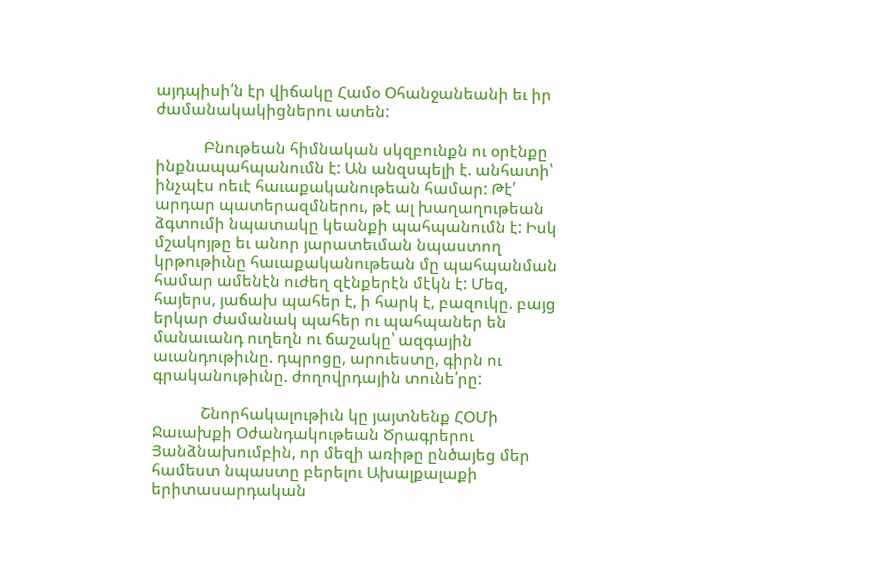այդպիսի՛ն էր վիճակը Համօ Օհանջանեանի եւ իր ժամանակակիցներու ատեն:

            Բնութեան հիմնական սկզբունքն ու օրէնքը ինքնապահպանումն է: Ան անզսպելի է. անհատի՝ ինչպէս ոեւէ հաւաքականութեան համար: Թէ՛ արդար պատերազմներու, թէ ալ խաղաղութեան ձգտումի նպատակը կեանքի պահպանումն է: Իսկ մշակոյթը եւ անոր յարատեւման նպաստող կրթութիւնը հաւաքականութեան մը պահպանման համար ամենէն ուժեղ զէնքերէն մէկն է: Մեզ, հայերս, յաճախ պահեր է, ի հարկ է, բազուկը. բայց երկար ժամանակ պահեր ու պահպաներ են մանաւանդ ուղեղն ու ճաշակը՝ ազգային աւանդութիւնը. դպրոցը, արուեստը, գիրն ու գրականութիւնը. ժողովրդային տունե՛րը:

            Շնորհակալութիւն կը յայտնենք ՀՕՄի Ջաւախքի Օժանդակութեան Ծրագրերու Յանձնախումբին, որ մեզի առիթը ընծայեց մեր համեստ նպաստը բերելու Ախալքալաքի երիտասարդական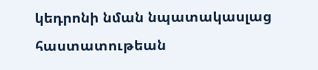կեդրոնի նման նպատակասլաց հաստատութեան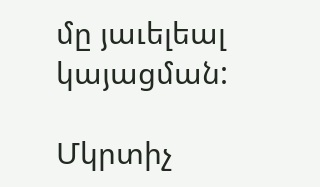մը յաւելեալ կայացման:

Մկրտիչ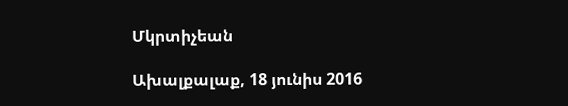Մկրտիչեան

Ախալքալաք, 18 յունիս 2016